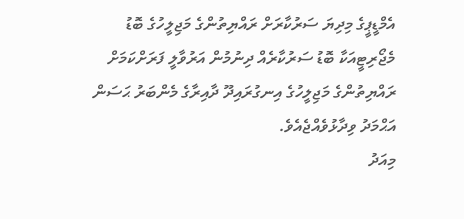އެމްޑީޕީގެ މިދިޔަ ސަރުކާރަށް ރައްޔިތުންގެ މަޖިލީހުގެ ބޮޑު މެޖޯރިޓީއަކާ ބޮޑު ސަރުކާރެއް ދިނުމުން އަރުވާލީ ފަރަށްކަމަށް ރައްޔިތުންގެ މަޖިލީހުގެ އިނގުރައިދޫ ދާއިރާގެ މެންބަރު ޙަސަން އަޙްމަދު ވިދާޅުވެއްޖެއެވެ.
މިއަދު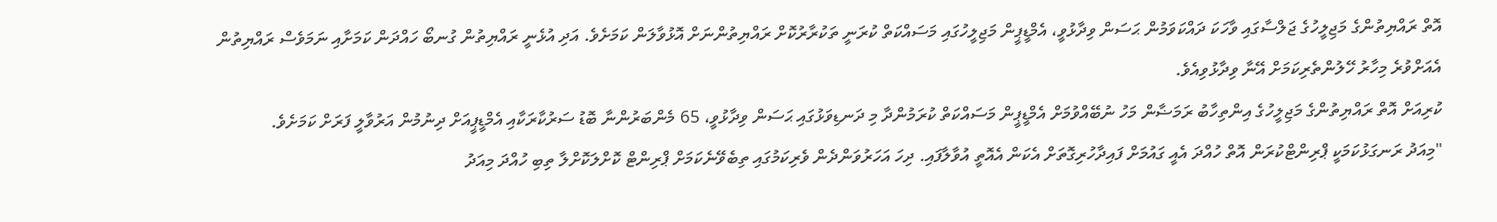އޮތް ރައްޔިތުންގެ މަޖިލީހުގެ ޖަލްސާގައި ވާހަކަ ދައްކަވަމުން ޙަސަން ވިދާޅުވީ، އެމްޑީޕީން މަޖިލީހުގައި މަސައްކަތް ކުރަނީ ތަކުރާރުކޮށް ރައްޔިތުންނަށް އޮޅުވާލަން ކަމަށެވެ. އަދި އުޅެނީ ރައްޔިތުން ގުނބޯ ހައްދަން ކަމަށާއި ނަމަވެސް ރައްޔިތުން އެއަށްވުރެ މިހާރު ހޭލުންތެރިކަމަށް އޭނާ ވިދާޅުވިއެވެ.
ކުރިއަށް އޮތް ރައްޔިތުންގެ މަޖިލީހުގެ އިންތިހާބު ރަމަޟާން މަހު ނުބޭއްވުމަށް އެމްޑީޕީން މަސައްކަތް ކުރަމުންދާ މި ދަނޑިވަޅުގައި ޙަސަން ވިދާޅުވީ، 65 މެންބަރުންނާ ބޮޑު ސަރުކާރަކާއި އެމްޑީޕީއަށް ދިނުމުން އަރުވާލީ ފަރަށް ކަމަށެވެ.
"މިއަދު ރަނގަޅުކަމަކީ ޕްރިންޓްކުރަން އޮތް ހުއްދަ އެއީ ގައުމަށް ފައިދާހުރިގޮތަށް އެކަން އެއޮތީ އުވާލާފައި. ދިހަ އަހަރުވަންދެން ވެރިކަމުގައި ތިބެވޭނެކަމަށް ޕްރިންޓް ކޮށްލަކޮށްލާ ތިބި ހުއްދަ މިއަދު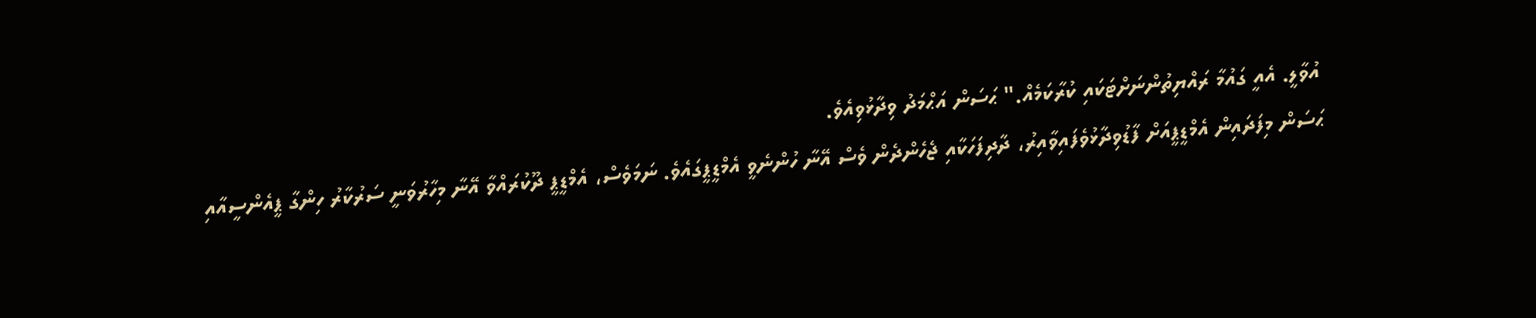އުވާލީ. އެއީ ގައުމާ ރައްޔިތުންނަށްޓަކައި ކުރާކަމެއް." ޙަސަން އަޙްމަދު ވިދާޅުވިއެވެ.
ޙަސަން މިފަދައިން އެމްޑީޕީއަށް ފާޑުވިދާޅުވެފައިވާއިރު، ދާދިފަހަކާއި ޖެހެންދެން ވެސް އޭނާ ހުންނެވީ އެމްޑީޕީގައެވެ. ނަމަވެސް، އެމްޑީޕީ ދޫކުރައްވާ އޭނާ މިހާރުވަނީ ސަރުކާރު ހިންގާ ޕީއެންސީއާއި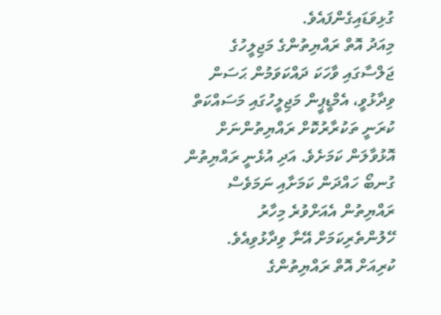ގުޅިވަޑައިގެންފައެވެ.
މިއަދު އޮތް ރައްޔިތުންގެ މަޖިލީހުގެ ޖަލްސާގައި ވާހަކަ ދައްކަވަމުން ޙަސަން ވިދާޅުވީ، އެމްޑީޕީން މަޖިލީހުގައި މަސައްކަތް ކުރަނީ ތަކުރާރުކޮށް ރައްޔިތުންނަށް އޮޅުވާލަން ކަމަށެވެ. އަދި އުޅެނީ ރައްޔިތުން ގުނބޯ ހައްދަން ކަމަށާއި ނަމަވެސް ރައްޔިތުން އެއަށްވުރެ މިހާރު ހޭލުންތެރިކަމަށް އޭނާ ވިދާޅުވިއެވެ.
ކުރިއަށް އޮތް ރައްޔިތުންގެ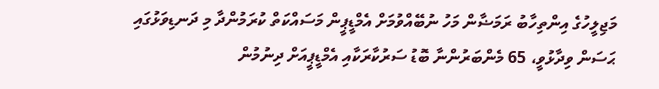މަޖިލީހުގެ އިންތިހާބު ރަމަޟާން މަހު ނުބޭއްވުމަށް އެމްޑީޕީން މަސައްކަތް ކުރަމުންދާ މި ދަނޑިވަޅުގައި ޙަސަން ވިދާޅުވީ، 65 މެންބަރުންނާ ބޮޑު ސަރުކާރަކާއި އެމްޑީޕީއަށް ދިނުމުން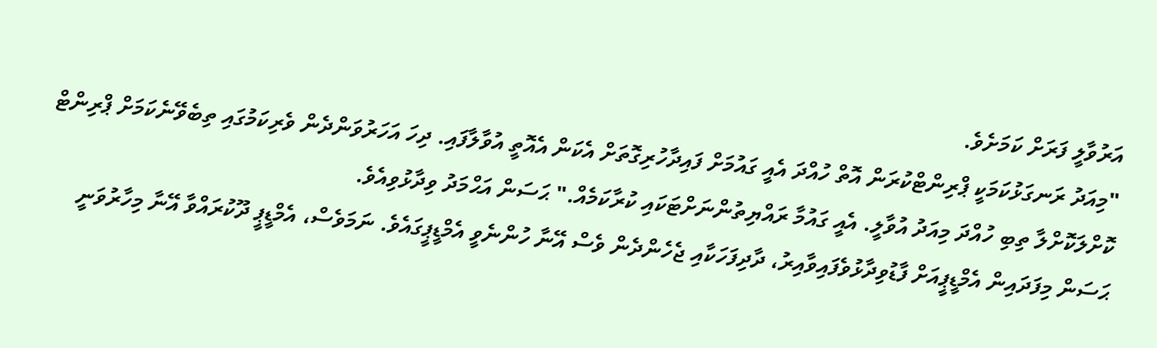އަރުވާލީ ފަރަށް ކަމަށެވެ.
"މިއަދު ރަނގަޅުކަމަކީ ޕްރިންޓްކުރަން އޮތް ހުއްދަ އެއީ ގައުމަށް ފައިދާހުރިގޮތަށް އެކަން އެއޮތީ އުވާލާފައި. ދިހަ އަހަރުވަންދެން ވެރިކަމުގައި ތިބެވޭނެކަމަށް ޕްރިންޓް ކޮށްލަކޮށްލާ ތިބި ހުއްދަ މިއަދު އުވާލީ. އެއީ ގައުމާ ރައްޔިތުންނަށްޓަކައި ކުރާކަމެއް." ޙަސަން އަޙްމަދު ވިދާޅުވިއެވެ.
ޙަސަން މިފަދައިން އެމްޑީޕީއަށް ފާޑުވިދާޅުވެފައިވާއިރު، ދާދިފަހަކާއި ޖެހެންދެން ވެސް އޭނާ ހުންނެވީ އެމްޑީޕީގައެވެ. ނަމަވެސް، އެމްޑީޕީ ދޫކުރައްވާ އޭނާ މިހާރުވަނީ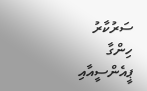ސަރުކާރު ހިންގާ ޕީއެންސީއާއި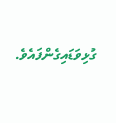ގުޅިވަޑައިގެންފައެވެ.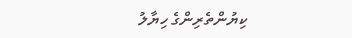ކިޔުންތެރިންގެ ހިޔާލު